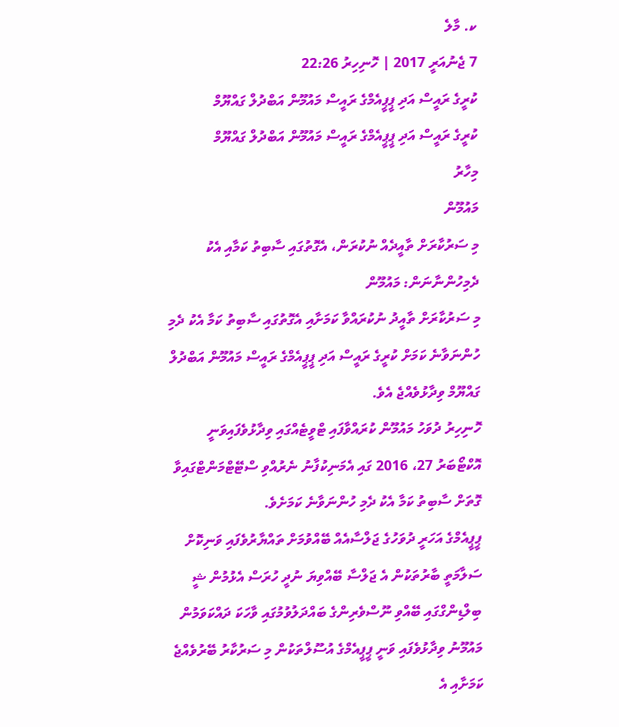ކ. މާލެ
7 ޖެނުއަރީ 2017 | ހޮނިހިރު 22:26
ކުރީގެ ރައީސް އަދި ޕީޕީއެމްގެ ރައީސް މައުމޫން އަބްދުލް ގައްޔޫމް
ކުރީގެ ރައީސް އަދި ޕީޕީއެމްގެ ރައީސް މައުމޫން އަބްދުލް ގައްޔޫމް
މިހާރު
މައުމޫން
މި ސަރުކާރަށް ތާއީދެއް ނުކުރަން، އެގޮތުގައި ސާބިތު ކަމާއި އެކު ދެމިހުންނާނަން: މައުމޫން
މި ސަރުކާރަށް ތާއީދު ނުކުރައްވާ ކަމަށާއި އެގޮތުގައި ސާބިތު ކަމާ އެކު ދެމި ހުންނަވާނެ ކަމަށް ކުރީގެ ރައީސް އަދި ޕީޕީއެމްގެ ރައީސް މައުމޫން އަބްދުލް ގައްޔޫމް ވިދާޅުވެއްޖެ އެވެ.
ހޮނިހިރު ދުވަހު މައުމޫން ކުރައްވާފައި ޓްވީޓެއްގައި ވިދާޅުވެފައިވަނީ އޮކްޓޯބަރު 27، 2016 ގައި އެމަނިކުފާނު ނެރުއްވި ސްޓޭޓްމަންޓްގައިވާ ގޮތަށް ސާބިތު ކަމާ އެކު ދެމި ހުންނަވާނެ ކަމަށެވެ.
ޕީޕީއެމްގެ އަހަރީ ދުވަހުގެ ޖަލްސާއެއް ބޭއްވުމަށް ތައްޔާރުވެފައި ވަނިކޮށް ސަލާމަތީ ބާރުތަކުން އެ ޖަލްސާ ބޭއްވިޔަ ނުދީ ހުރަސް އެޅުމުން ޝީ ބިލްޑިންގްގައި ބޭއްވި ނޫސްވެރިންގެ ބައްދަލުވުމުގައި ވާހަކަ ދައްކަވަމުން މައުމޫނު ވިދާޅުވެފައި ވަނީ ޕީޕީއެމްގެ އުސޫލްތަކުން މި ސަރުކާރު ބޭރުވެއްޖެ ކަމަށާއި އެ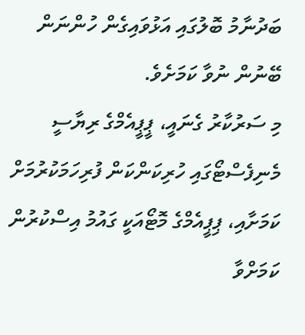ބަދުނާމު ބޮލުގައި އަޅުވައިގެން ހުންނަން ބޭނުން ނުވާ ކަމަށެވެ.
މި ސަރުކާރު ގެނައީ، ޕީޕީއެމްގެ ރިޔާސީ މެނިފެސްޓޯގައި ހުރިކަންކަން ފުރިހަމަކުރުމަށް ކަމަށާއި، ޕިޕީއެމްގެ މޮޓޯއަކީ ގައުމު އިސްކުރުން ކަމަށްވާ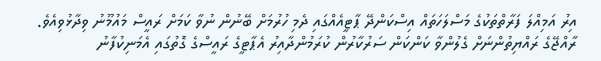އިރު އަމިއްލަ ފަރާތްތަކުގެ މަސްލަހަތައް އިސްކަންދޭ ޕާޓީއެއްގައި ދެމި ހުރުމަށް ބޭނުން ނުވާ ކަމަށް ރައީސް މައުމޫނު ވިދާޅުވިއެވެ. ރާއްޖޭގެ ރައްޔިތުންނަށް ގެލުންވާ ކަންކަން ސަރުކާރުން ކުރަމުންދާއިރު އެޕާޓީގެ ރައީސްގެ ގޮތުގައި އެމަނިކުފާނު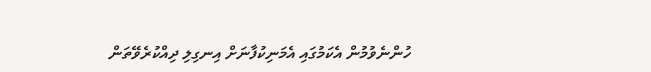ހުންނެވުމުން އެކަމުގައި އެމަނިކުފާނަށް އިނގިލި ދިއްކުރެވޭތަން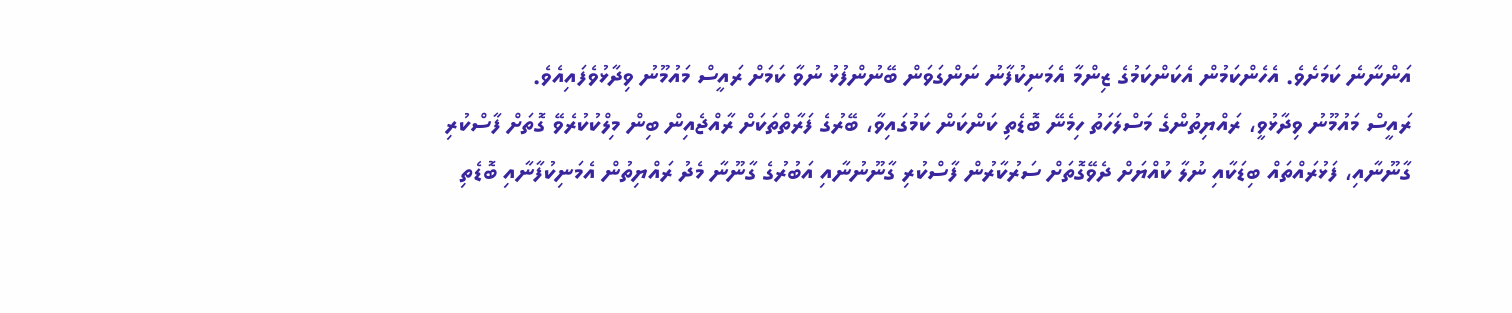އަންނާނެ ކަމަށެވެ. އެހެންކަމުން އެކަންކަމުގެ ޒިންމާ އެމަނިކުފާނު ނަންގަވަން ބޭނުންފުޅު ނުވާ ކަމަށް ރައީސް މައުމޫނު ވިދާޅުވެފައިއެވެ.
ރައީސް މައުމޫނު ވިދާޅުވީ، ރައްޔިތުންގެ މަސްލަހަތު ހިމެނޭ ބޮޑެތި ކަންކަން ކަމުގައިވާ، ބޭރުގެ ފަރާތްތަކަށް ރާއްޖެއިން ބިން މިލްކުކުރެވޭ ގޮތަށް ފާސްކުރި ގާނޫނާއި، ފަޅުރައްތައް ބިޑަކާއި ނުލާ ކުއްޔަށް ދެވޭގޮތަށް ސަރުކާރުން ފާސްކުރި ގާނޫނުނާއި އަބުރުގެ ގާނޫނާ މެދު ރައްޔިތުން އެމަނިކުފާނާއި ބޮޑެތި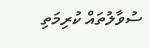ސުވާލުތައް ކުރިމަތި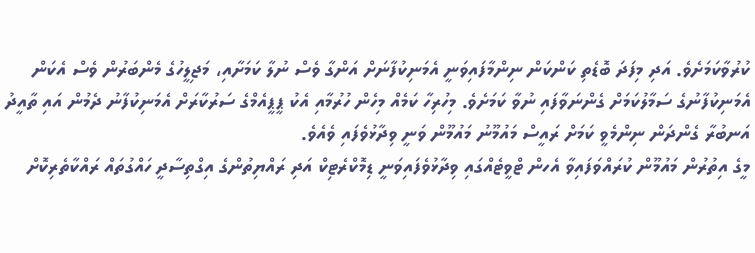ކުރުވާކަމަށެވެ. އަދި މިފަދަ ބޮޑެތި ކަންކަން ނިންމާފައިވަނީ އެމަނިކުފާނަށް އަންގާ ވެސް ނުލާ ކަމަށާއި، މަޖިލީހުގެ މެންބަރުން ވެސް އެކަން އެމަނިކުފާނުގެ ސަމާލުކަމަށް ގެންނަވާފައި ނުވާ ކަމަށެވެ. މިހުރިހާ ކަމެއް މިހެން ހުރުމާއި އެކު ޕީޕީއެމްގެ ސަރުކާރަށް އެމަނިކުފާނު ދެމުން އައި ތާއީދު އަނބުރާ ގެންދަން ނިންމެވީ ކަމަށް ރައީސް މައުމޫނު މައުމޫން ވަނީ ވިދާޅުވެފައި ވެއެވެ.
މީގެ އިތުރުން މައުމޫން ކުރައްވަފައިވާ އެހން ޓްވީޓެއްގައި ވިދާޅުވެފައިވަނީ ޑިމޮކްރެޓިކް އަދި ރައްޔިތުންގެ އިގްތިސާދީ ހައްގުތައް ރައްކާތެރިކޮށް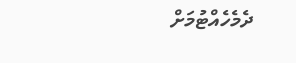ދެމެހެއްޓުމަށް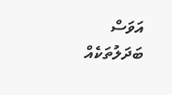އަވަސް ބަދަލުތަކެއް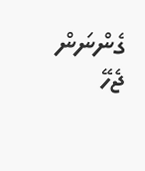ގެންނަން ޖެހޭ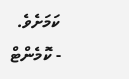ކަމަށެވެ.
- ކޮމެންޓް